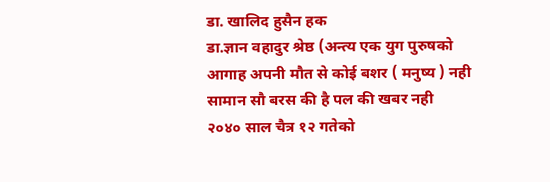डा. खालिद हुसैन हक
डा.ज्ञान वहादुर श्रेष्ठ (अन्त्य एक युग पुरुषको
आगाह अपनी मौत से कोई बशर ( मनुष्य ) नही
सामान सौ बरस की है पल की खबर नही
२०४० साल चैत्र १२ गतेको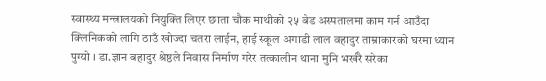स्वास्थ्य मन्त्रालयको नियुक्ति लिएर छाता चौक माथीको २५ बेड अस्पतालमा काम गर्न आउँदा क्लिनिकको लागि ठाउँ खोज्दा चतरा लाईन, हाई स्कूल अगाडी लाल वहादुर ताम्राकारको घरमा ध्यान पुग्यो । डा.ज्ञान बहादुर श्रेष्ठले निवास निर्माण गरेर तत्कालीन थाना मुनि भर्खरै सरेका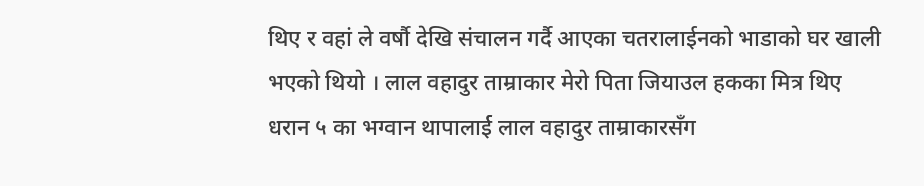थिए र वहां ले वर्षौ देखि संचालन गर्दै आएका चतरालाईनको भाडाको घर खाली भएको थियो । लाल वहादुर ताम्राकार मेरो पिता जियाउल हकका मित्र थिए
धरान ५ का भग्वान थापालार्ई लाल वहादुर ताम्राकारसँग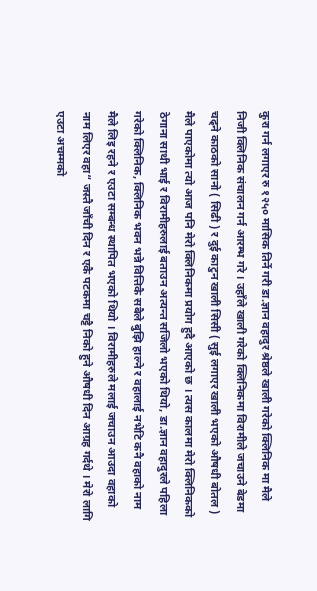कुरा गर्न लगाएर रु १२५० मासिक तिर्ने गरी डा.ज्ञान वहादुर श्रेष्ठले खाली गरेको क्लिनिक मा मैले निजी क्लिनिक संचालन गर्न आरम्भ गरे । उहाँले खाली गरेको क्लिनिकमा विरामीले जचाउने बेडमा चढ्ने काठको सानो ( सिढी ) र दुई काटुन खाली सिसी ( सुई लगाएर खाली भएको औषधी बोतल ) मैले पाएकोमा त्यो आज पनि मेरो क्लिनिकमा प्रयोग हुदै आएको छ । त्यस कालमा मेरो क्लिनिकको ठेगाना साथी भाई र विरामीहरुलाई बताउन अत्यन्त सजिलो भएको थियो, डा.ज्ञान वहादुरले पहिला गरेको क्लिनिक, क्लिनिक भवन भन्ने वित्तिकै सबैले बुझि हाल्ने र वहालाई नभेटि कनै वहाको नाम मैले लिइ रहने र एउटा सम्बन्ध स्थापित भएको थियो । विरामीहरुले मलाई जचाउन आउदा वहाको नाम लिएर वहा“ जस्तै जाँची दिन र एकै पटकमा चट्टै निको हुने औषधी दिन आग्रह गर्दथे । मेरो लागि एउटा अचम्मको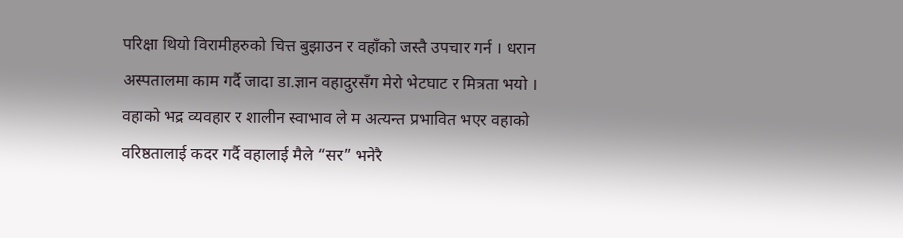परिक्षा थियो विरामीहरुको चित्त बुझाउन र वहाँको जस्तै उपचार गर्न । धरान अस्पतालमा काम गर्दै जादा डा.ज्ञान वहादुरसँग मेरो भेटघाट र मित्रता भयो । वहाको भद्र व्यवहार र शालीन स्वाभाव ले म अत्यन्त प्रभावित भएर वहाको
वरिष्ठतालाई कदर गर्दै वहालाई मैले “सर” भनेरै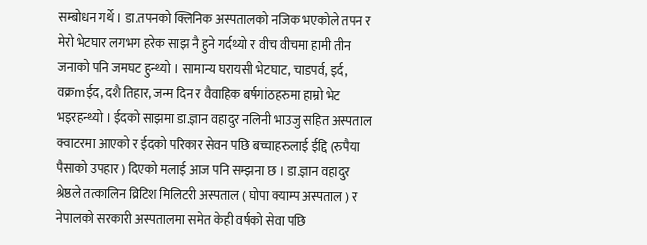सम्बोधन गर्थे । डा.तपनको क्लिनिक अस्पतालको नजिक भएकोले तपन र
मेरो भेटघार लगभग हरेक साझ नै हुने गर्दथ्यो र वीच वीचमा हामी तीन जनाको पनि जमघट हुन्थ्यो । सामान्य घरायसी भेटघाट, चाडपर्व, इर्द, वक्रmईद, दशै तिहार, जन्म दिन र वैवाहिक बर्षगांठहरुमा हाम्रो भेट भइरहन्थ्यो । ईदको साझमा डा.ज्ञान वहादुर नलिनी भाउजु सहित अस्पताल क्वाटरमा आएको र ईदको परिकार सेवन पछि बच्चाहरुलाई ईद्दि (रुपैया पैसाको उपहार ) दिएको मलाई आज पनि सम्झना छ । डा.ज्ञान वहादुर श्रेष्ठले तत्कालिन व्रिटिश मिलिटरी अस्पताल ( घोपा क्याम्प अस्पताल ) र नेपालको सरकारी अस्पतालमा समेत केही वर्षको सेवा पछि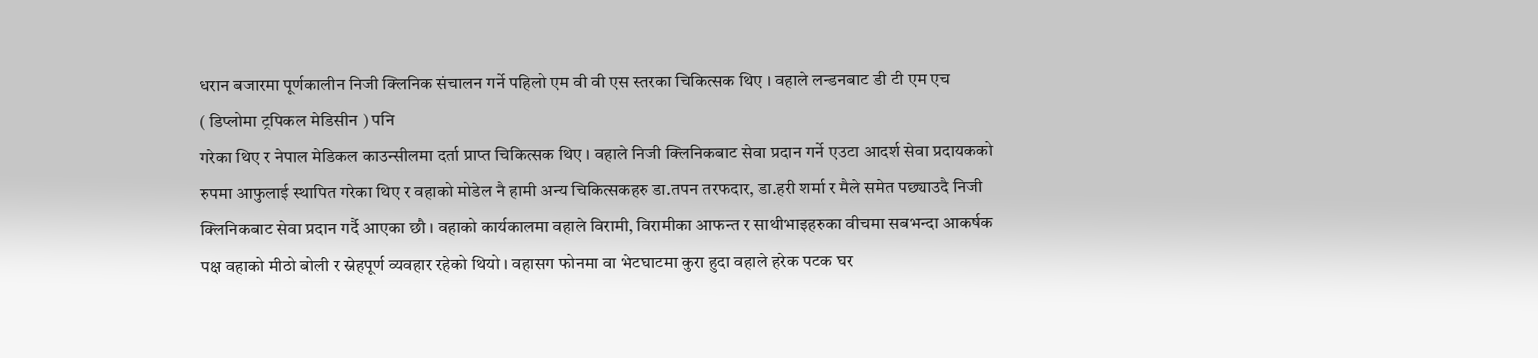धरान बजारमा पूर्णकालीन निजी क्लिनिक संचालन गर्ने पहिलो एम वी वी एस स्तरका चिकित्सक थिए । वहाले लन्डनबाट डी टी एम एच
( डिप्लोमा ट्रपिकल मेडिसीन ) पनि
गरेका थिए र नेपाल मेडिकल काउन्सीलमा दर्ता प्राप्त चिकित्सक थिए । वहाले निजी क्लिनिकबाट सेवा प्रदान गर्ने एउटा आदर्श सेवा प्रदायकको रुपमा आफुलाई स्थापित गरेका थिए र वहाको मोडेल नै हामी अन्य चिकित्सकहरु डा.तपन तरफदार, डा.हरी शर्मा र मैले समेत पछ्याउदै निजी क्लिनिकबाट सेवा प्रदान गर्दै आएका छौ । वहाको कार्यकालमा वहाले विरामी, विरामीका आफन्त र साथीभाइहरुका वीचमा सबभन्दा आकर्षक पक्ष वहाको मीठो बोली र स्नेहपूर्ण व्यवहार रहेको थियो । वहासग फोनमा वा भेटघाटमा कुरा हुदा वहाले हरेक पटक घर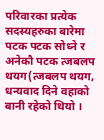परिवारका प्रत्येक सदस्यहरुका बारेमा पटक पटक सोध्ने र अनेकौ पटक त्जबलप थयग(त्जबलप थयग, धन्यवाद दिने वहाको बानी रहेको थियो ।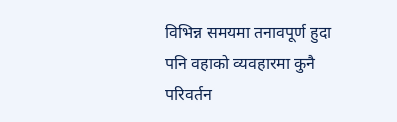विभिन्न समयमा तनावपूर्ण हुदा पनि वहाको व्यवहारमा कुनै परिवर्तन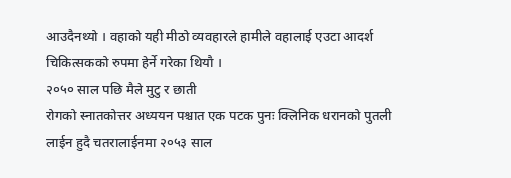आउदैनथ्यो । वहाको यही मीठो व्यवहारले हामीले वहालाई एउटा आदर्श चिकित्सकको रुपमा हेर्ने गरेका थियौ ।
२०५० साल पछि मैले मुटु र छाती
रोगको स्नातकोत्तर अध्ययन पश्चात एक पटक पुनः क्लिनिक धरानको पुतली लाईन हुदै चतरालाईनमा २०५३ साल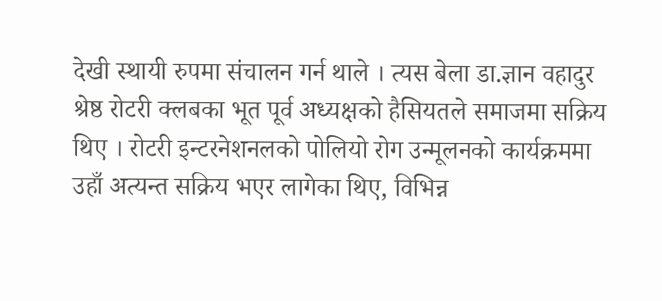देखी स्थायी रुपमा संचालन गर्न थाले । त्यस बेला डा.ज्ञान वहादुर श्रेष्ठ रोटरी क्लबका भूत पूर्व अध्यक्षको हैसियतले समाजमा सक्रिय थिए । रोटरी इन्टरनेशनलको पोलियो रोग उन्मूलनको कार्यक्रममा उहाँ अत्यन्त सक्रिय भएर लागेका थिए, विभिन्न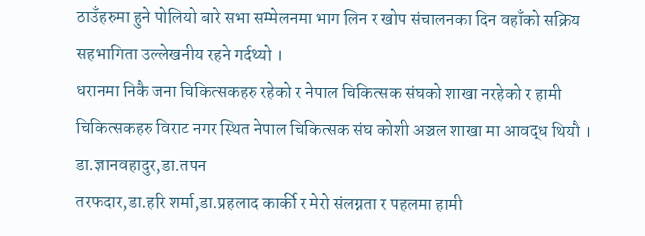ठाउँहरुमा हुने पोलियो बारे सभा सम्मेलनमा भाग लिन र खोप संचालनका दिन वहाँको सक्रिय सहभागिता उल्लेखनीय रहने गर्दथ्यो ।
धरानमा निकै जना चिकित्सकहरु रहेको र नेपाल चिकित्सक संघको शाखा नरहेको र हामी चिकित्सकहरु विराट नगर स्थित नेपाल चिकित्सक संघ कोशी अञ्चल शाखा मा आवद्ध थियौ । डा.ज्ञानवहादुर,डा.तपन
तरफदार,डा.हरि शर्मा,डा.प्रहलाद कार्की र मेरो संलग्नता र पहलमा हामी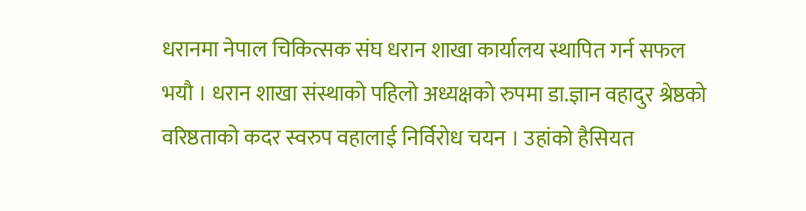धरानमा नेपाल चिकित्सक संघ धरान शाखा कार्यालय स्थापित गर्न सफल भयौ । धरान शाखा संस्थाको पहिलो अध्यक्षको रुपमा डा.ज्ञान वहादुर श्रेष्ठको वरिष्ठताको कदर स्वरुप वहालाई निर्विरोध चयन । उहांको हैसियत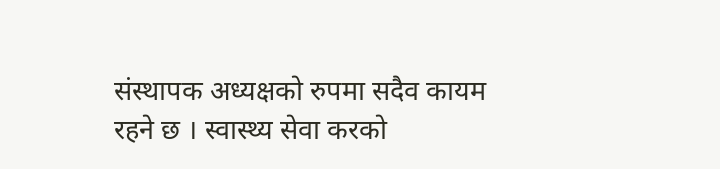संस्थापक अध्यक्षको रुपमा सदैव कायम रहने छ । स्वास्थ्य सेवा करको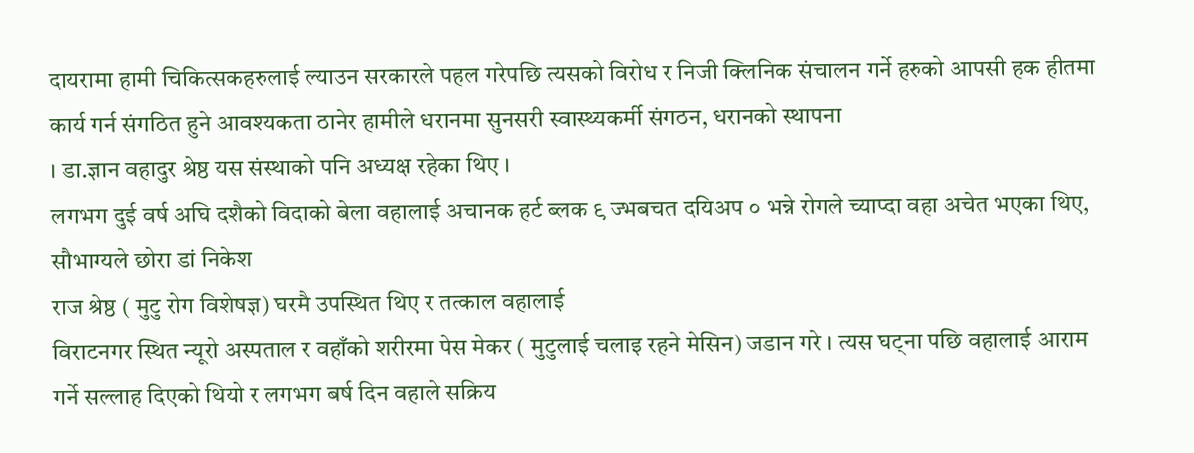दायरामा हामी चिकित्सकहरुलाई ल्याउन सरकारले पहल गरेपछि त्यसको विरोध र निजी क्लिनिक संचालन गर्ने हरुको आपसी हक हीतमा कार्य गर्न संगठित हुने आवश्यकता ठानेर हामीले धरानमा सुनसरी स्वास्थ्यकर्मी संगठन, धरानको स्थापना
। डा.ज्ञान वहादुर श्रेष्ठ यस संस्थाको पनि अध्यक्ष रहेका थिए ।
लगभग दुई वर्ष अघि दशैको विदाको बेला वहालाई अचानक हर्ट ब्लक ९ ज्भबचत दयिअप ० भन्ने रोगले च्याप्दा वहा अचेत भएका थिए, सौभाग्यले छोरा डां निकेश
राज श्रेष्ठ ( मुटु रोग विशेषज्ञ) घरमै उपस्थित थिए र तत्काल वहालाई
विराटनगर स्थित न्यूरो अस्पताल र वहाँको शरीरमा पेस मेकर ( मुटुलाई चलाइ रहने मेसिन) जडान गरे । त्यस घट्ना पछि वहालाई आराम गर्ने सल्लाह दिएको थियो र लगभग बर्ष दिन वहाले सक्रिय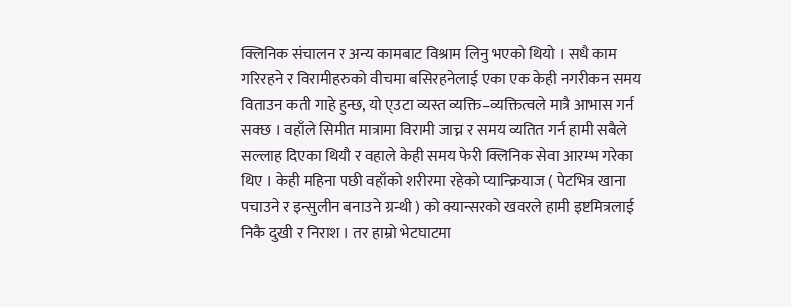क्लिनिक संचालन र अन्य कामबाट विश्राम लिनु भएको थियो । सधै काम गरिरहने र विरामीहरुको वीचमा बसिरहनेलाई एका एक केही नगरीकन समय विताउन कती गाहे हुन्छ, यो ए्उटा व्यस्त व्यक्ति–व्यक्तित्वले मात्रै आभास गर्न सक्छ । वहाँले सिमीत मात्रामा विरामी जाच्न र समय व्यतित गर्न हामी सबैले सल्लाह दिएका थियौ र वहाले केही समय फेरी क्लिनिक सेवा आरम्भ गरेका थिए । केही महिना पछी वहाँको शरीरमा रहेको प्यान्क्रियाज ( पेटभित्र खाना पचाउने र इन्सुलीन बनाउने ग्रन्थी ) को क्यान्सरको खवरले हामी इष्टमित्रलाई निकै दुखी र निराश । तर हाम्रो भेटघाटमा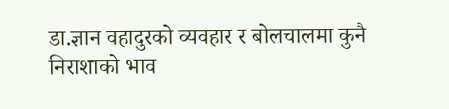डा.ज्ञान वहादुरको व्यवहार र बोलचालमा कुनै निराशाको भाव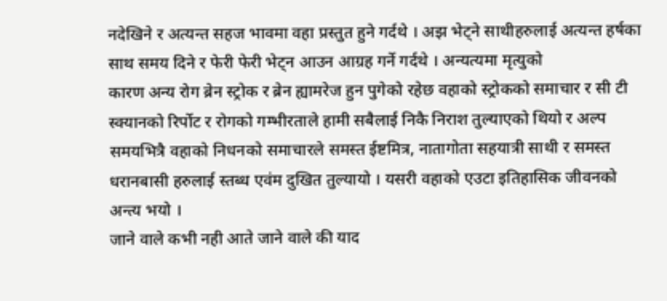नदेखिने र अत्यन्त सहज भावमा वहा प्रस्तुत हुने गर्दथे । अझ भेट्ने साथीहरुलाई अत्यन्त हर्षका साथ समय दिने र फेरी फेरी भेट्न आउन आग्रह गर्ने गर्दथे । अन्यत्यमा मृत्युको
कारण अन्य रोग ब्रेन स्ट्रोक र ब्रेन ह्यामरेज हुन पुगेको रहेछ वहाको स्ट्रोकको समाचार र सी टी स्क्यानको रिर्पोट र रोगको गम्भीरताले हामी सबैलाई निकै निराश तुल्याएको थियो र अल्प समयभित्रै वहाको निधनको समाचारले समस्त ईष्टमित्र, नातागोता सहयात्री साथी र समस्त धरानबासी हरुलाई स्तब्ध एवंम दुखित तुल्यायो । यसरी वहाको एउटा इतिहासिक जीवनको अन्त्य भयो ।
जाने वाले कभी नही आते जाने वाले की याद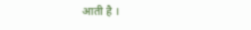आती है ।